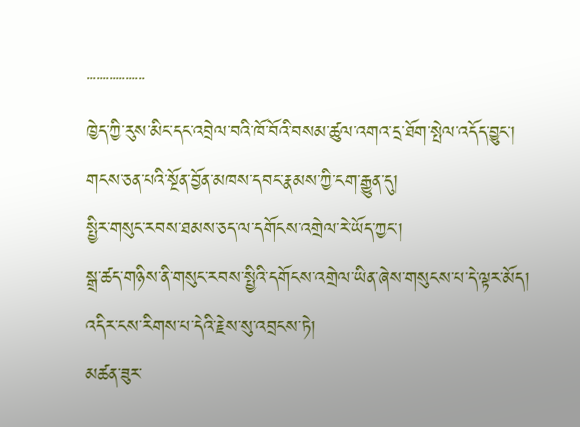་་་་་་་་་་་་་་་་་་
ཁྱེད་ཀྱི་རུས་མིང་དང་འབྲེལ་བའི་ཁོ་བོའི་བསམ་ཚུལ་འགའ་དྲ་ཐོག་སྤེལ་འདོད་བྱུང་།
གངས་ཅན་པའི་སྔོན་བྱོན་མཁས་དབང་རྣམས་ཀྱི་ངག་རྒྱུན་དུ།
སྤྱིར་གསུང་རབས་ཐམས་ཅད་ལ་དགོངས་འགྲེལ་རེ་ཡོད་ཀྱང་།
སྒྲ་ཚད་གཉིས་ནི་གསུང་རབས་སྤྱིའི་དགོངས་འགྲེལ་ཡིན་ཞེས་གསུངས་པ་དེ་ལྟར་མོད།
འདིར་ངས་རིགས་པ་དེའི་རྗེས་སུ་འབྲངས་ཏེ།
མཚན་ཟུར་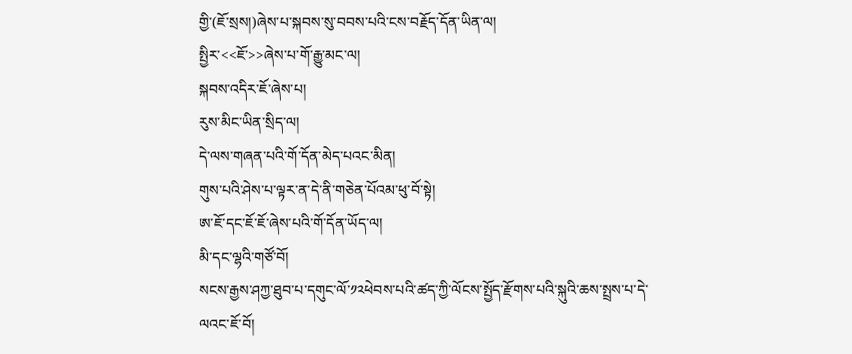གྱི་(ཇོ་སྲས།)ཞེས་པ་སྐབས་སུ་བབས་པའི་ངས་བརྗོད་དོན་ཡིན་ལ།
སྤྱིར་<<ཇོ་>>ཞེས་པ་གོ་རྒྱུ་མང་ལ།
སྐབས་འདིར་ཇོ་ཞེས་པ།
རུས་མིང་ཡིན་སྲིད་ལ།
དེ་ལས་གཞན་པའི་གོ་དོན་མེད་པའང་མིན།
གུས་པའི་ཤེས་པ་ལྟར་ན་དེ་ནི་གཅེན་པོའམ་ཕུ་བོ་སྟེ།
ཨ་ཇོ་དང་ཇོ་ཇོ་ཞེས་པའི་གོ་དོན་ཡོད་ལ།
མི་དང་ལྷའི་གཙོ་བོ།
སངས་རྒྱས་ཤཀྱ་ཐུབ་པ་དགུང་ལོ་༡༢ཕེབས་པའི་ཚད་ཀྱི་ལོངས་སྤྱོད་རྫོགས་པའི་སྐུའི་ཆས་སྤྲས་པ་དེ་ལའང་ཇོ་བོ།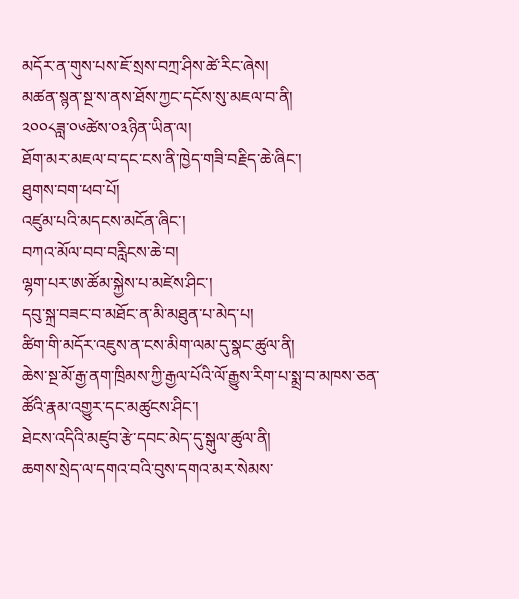མདོར་ན་གུས་པས་ཇོ་སྲས་བཀྲ་ཤིས་ཚེ་རིང་ཞེས།
མཚན་སྙན་སྔ་ས་ནས་ཐོས་ཀྱང་དངོས་སུ་མཇལ་བ་ནི།
༢༠༠༨ཟླ་༠༦ཚེས་༠༣ཉིན་ཡིན་ལ།
ཐོག་མར་མཇལ་བ་དང་ངས་ནི་ཁྱེད་གཟི་བརྗིད་ཆེ་ཞིང་།
ཐུགས་བག་ཕབ་པོ།
འཛུམ་པའི་མདངས་མངོན་ཞིང་།
བཀའ་མོལ་བབ་བརླིངས་ཆེ་བ།
ལྷག་པར་ཨ་ཚོམ་སྐྱེས་པ་མཛེས་ཤིང་།
དབུ་སྐྲ་བཟང་བ་མཐོང་ན་མི་མཐུན་པ་མེད་པ།
ཚིག་གི་མདོར་འཇུས་ན་ངས་མིག་ལམ་དུ་སྣང་ཚུལ་ནི།
ཆེས་སྔ་མོ་རྒྱ་ནག་ཁྲིམས་ཀྱི་རྒྱལ་པོའི་ལོ་རྒྱུས་རིག་པ་སྨྲ་བ་མཁས་ཅན་ཚོའི་རྣམ་འགྱུར་དང་མཚུངས་ཤིང་།
ཐེངས་འདིའི་མཛུབ་རྩེ་དབང་མེད་དུ་སྒུལ་ཚུལ་ནི།
ཆགས་སྲེད་ལ་དགའ་བའི་བུས་དགའ་མར་སེམས་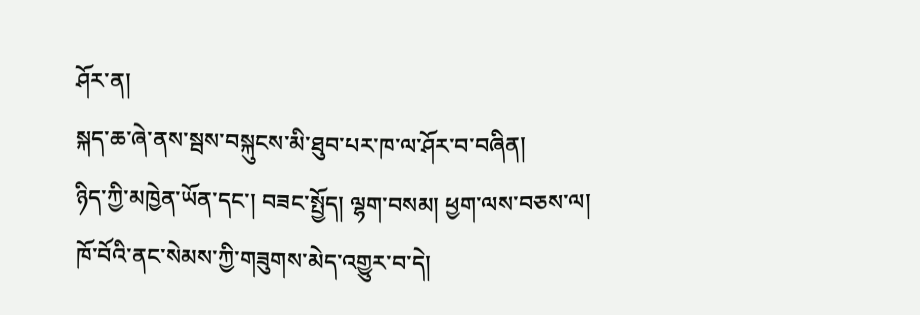ཤོར་ན།
སྐད་ཆ་ཞེ་ནས་སྦས་བསྐུངས་མི་ཐུབ་པར་ཁ་ལ་ཤོར་བ་བཞིན།
ཉིད་ཀྱི་མཁྱེན་ཡོན་དང་། བཟང་སྤྱོད། ལྷག་བསམ། ཕྱག་ལས་བཅས་ལ།
ཁོ་བོའི་ནང་སེམས་ཀྱི་གཟུགས་མེད་འགྱུར་བ་དེ།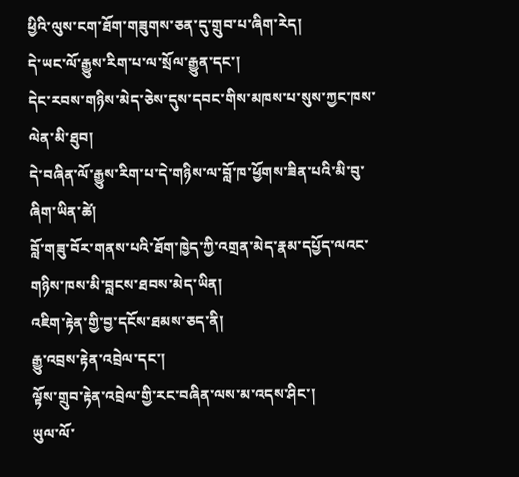ཕྱིའི་ལུས་ངག་ཐོག་གཟུགས་ཅན་དུ་གྲུབ་པ་ཞིག་རེད།
དེ་ཡང་ལོ་རྒྱུས་རིག་པ་ལ་སྲོལ་རྒྱུན་དང་།
དེང་རབས་གཉིས་མེད་ཅེས་དུས་དབང་གིས་མཁས་པ་སུས་ཀྱང་ཁས་ལེན་མི་ཐུབ།
དེ་བཞིན་ལོ་རྒྱུས་རིག་པ་དེ་གཉིས་ལ་བློ་ཁ་ཕྱོགས་ཟིན་པའི་མི་བུ་ཞིག་ཡིན་ཚེ།
བློ་གཟུ་བོར་གནས་པའི་ཐོག་ཁྱེད་ཀྱི་འགྲན་མེད་རྣམ་དཔྱོད་ལའང་གཉིས་ཁས་མི་བླངས་ཐབས་མེད་ཡིན།
འཇིག་རྟེན་གྱི་བྱ་དངོས་ཐམས་ཅད་ནི།
རྒྱུ་འབྲས་རྟེན་འབྲེལ་དང་།
ལྟོས་གྲུབ་རྟེན་འབྲེལ་གྱི་རང་བཞིན་ལས་མ་འདས་ཤིང་།
ཡུལ་ལོ་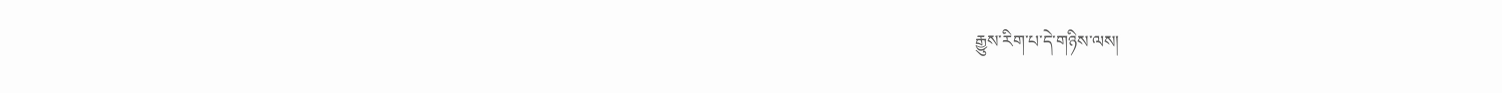རྒྱུས་རིག་པ་དེ་གཉིས་ལས།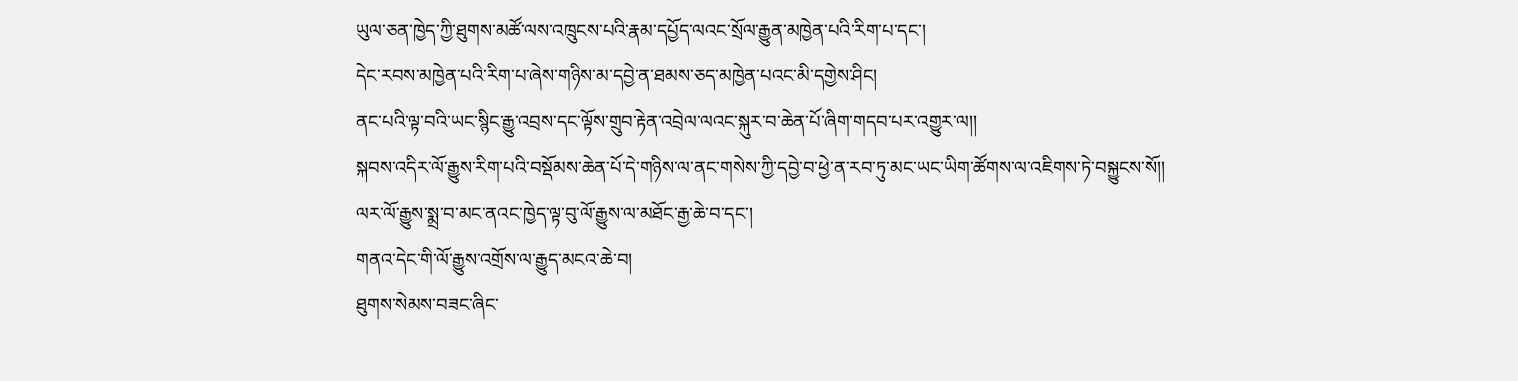ཡུལ་ཅན་ཁྱེད་ཀྱི་ཐུགས་མཚོ་ལས་འཁྲུངས་པའི་རྣམ་དཔྱོད་ལའང་སྲོལ་རྒྱུན་མཁྱེན་པའི་རིག་པ་དང་།
དེང་རབས་མཁྱེན་པའི་རིག་པ་ཞེས་གཉིས་མ་དབྱེ་ན་ཐམས་ཅད་མཁྱེན་པའང་མི་དགྱེས་ཤིང།
ནང་པའི་ལྟ་བའི་ཡང་སྙིང་རྒྱུ་འབྲས་དང་ལྟོས་གྲུབ་རྟེན་འབྲེལ་ལའང་སྐུར་བ་ཆེན་པོ་ཞིག་གདབ་པར་འགྱུར་ལ།།
སྐབས་འདིར་ལོ་རྒྱུས་རིག་པའི་བསྡོམས་ཆེན་པོ་དེ་གཉིས་ལ་ནང་གསེས་ཀྱི་དབྱེ་བ་ཕྱེ་ན་རབ་ཏུ་མང་ཡང་ཡིག་ཚོགས་ལ་འཇིགས་ཏེ་བསྐྱུངས་སོ།།
ལར་ལོ་རྒྱུས་སྨྲ་བ་མང་ནའང་ཁྱེད་ལྟ་བུ་ལོ་རྒྱུས་ལ་མཐོང་རྒྱ་ཆེ་བ་དང་།
གནའ་དེང་གི་ལོ་རྒྱུས་འགྲོས་ལ་རྒྱུད་མངའ་ཆེ་བ།
ཐུགས་སེམས་བཟང་ཞིང་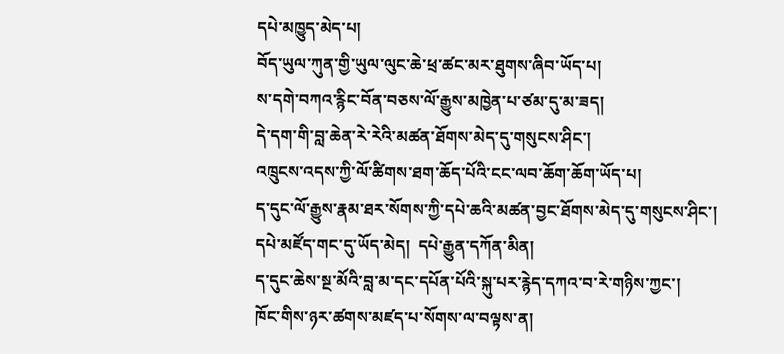དཔེ་མཁྱུད་མེད་པ།
བོད་ཡུལ་ཀུན་གྱི་ཡུལ་ལུང་ཆེ་ཕྲ་ཚང་མར་ཐུགས་ཞིབ་ཡོད་པ།
ས་དགེ་བཀའ་རྙིང་བོན་བཅས་ལོ་རྒྱུས་མཁྱེན་པ་ཙམ་དུ་མ་ཟད།
དེ་དག་གི་བླ་ཆེན་རེ་རེའི་མཚན་ཐོགས་མེད་དུ་གསུངས་ཤིང་།
འཁྲུངས་འདས་ཀྱི་ལོ་ཚིགས་ཐག་ཆོད་པོའི་ངང་ལབ་ཆོག་ཆོག་ཡོད་པ།
ད་དུང་ལོ་རྒྱུས་རྣམ་ཐར་སོགས་ཀྱི་དཔེ་ཆའི་མཚན་བྱང་ཐོགས་མེད་དུ་གསུངས་ཤིང་།
དཔེ་མཛོད་གང་དུ་ཡོད་མེད།  དཔེ་རྒྱུན་དཀོན་མིན།
ད་དུང་ཆེས་སྔ་མོའི་བླ་མ་དང་དཔོན་པོའི་སྐུ་པར་རྙེད་དཀའ་བ་རེ་གཉིས་ཀྱང་།
ཁོང་གིས་ཉར་ཚགས་མཛད་པ་སོགས་ལ་བལྟས་ན།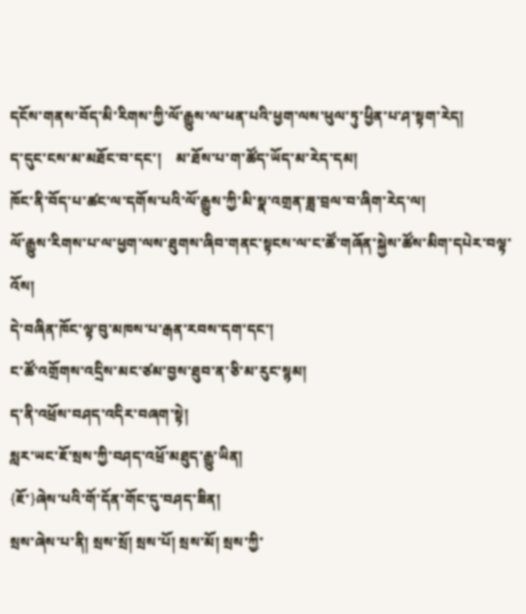དངོས་གནས་བོད་མི་རིགས་ཀྱི་ལོ་རྒྱུས་ལ་ཕན་པའི་ཕྱག་ལས་ཕུལ་ཏུ་ཕྱིན་པ་ཤ་སྟག་རེད།
ད་དུང་ངས་མ་མཐོང་བ་དང་།    མ་ཐོས་པ་ག་ཚོད་ཡོད་མ་རེད་དམ།
ཁོང་ནི་བོད་པ་ཚང་ལ་དགོས་པའི་ལོ་རྒྱུས་ཀྱི་མི་སྣ་འགྲན་ཟླ་བྲལ་བ་ཞིག་རེད་ལ།
ལོ་རྒྱུས་རིགས་པ་ལ་ཕྱག་ལས་ཐུགས་ཞིབ་གནང་སྟངས་ལ་ང་ཚོ་གཞོན་སྐྱེས་ཚོས་མིག་དཔེར་བལྟ་འོས།
དེ་བཞིན་ཁོང་ལྟ་བུ་མཁས་པ་རྒན་རབས་དག་དང་།
ང་ཚོ་འགྲོགས་འདྲིས་མང་ཙམ་བྱས་ཐུབ་ན་ཅི་མ་རུང་སྙམ།
ད་ནི་འཕྲོས་བཤད་འདིར་བཞག་སྟེ།
སླར་ཡང་ཇོ་སྲས་ཀྱི་བཤད་འཕྲོ་མཐུད་རྒྱུ་ཡིན།
{ཇོ་}ཞེས་པའི་གོ་དོན་གོང་དུ་བཤད་ཟིན།
སྲས་ཞེས་པ་ནི། སྲས་སྲོ། སྲས་པོ། སྲས་མོ། སྲས་ཀྱི་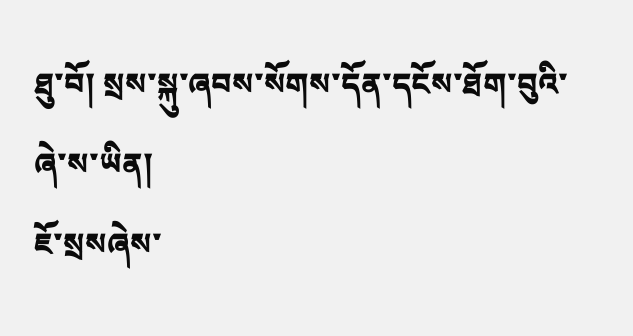ཐུ་བོ། སྲས་སྐུ་ཞབས་སོགས་དོན་དངོས་ཐོག་བུའི་ཞེ་ས་ཡིན།
ཇོ་སྲསཞེས་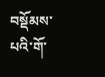བསྡོམས་པའི་གོ་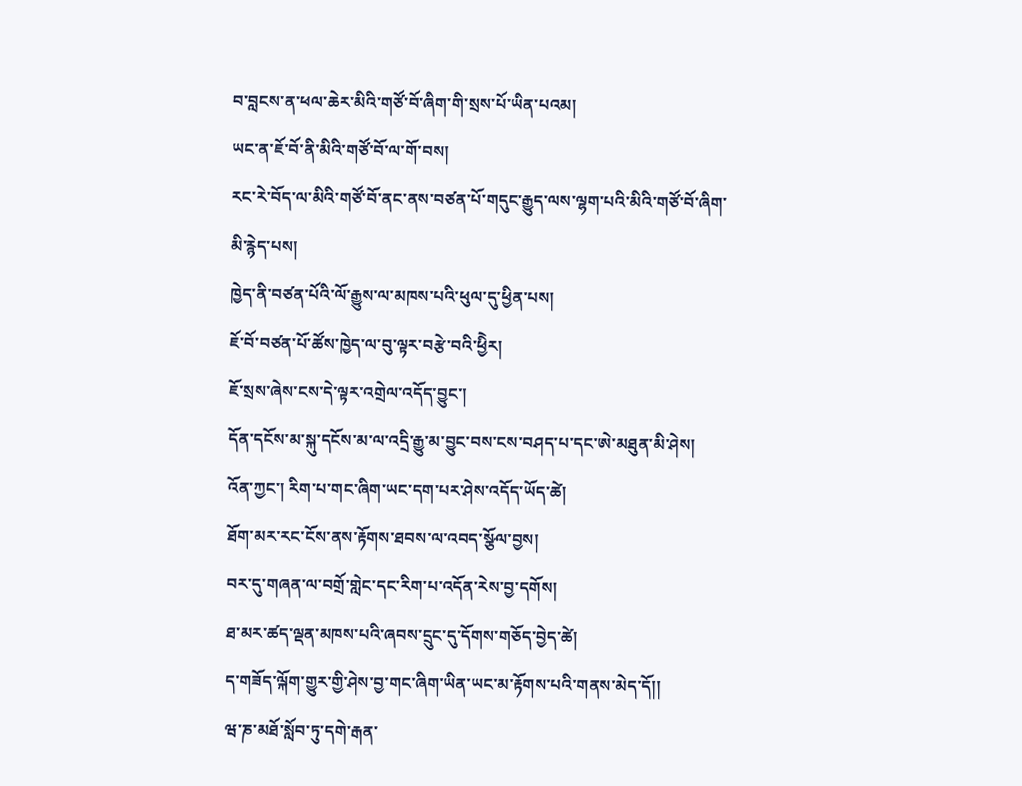བ་བླངས་ན་ཕལ་ཆེར་མིའི་གཙོ་བོ་ཞིག་གི་སྲས་པོ་ཡིན་པའམ།
ཡང་ན་ཇོ་བོ་ནི་མིའི་གཙོ་བོ་ལ་གོ་བས།
རང་རེ་བོད་ལ་མིའི་གཙོ་བོ་ནང་ནས་བཙན་པོ་གདུང་རྒྱུད་ལས་ལྷག་པའི་མིའི་གཙོ་བོ་ཞིག་མི་རྙེད་པས།
ཁྱེད་ནི་བཙན་པོའི་ལོ་རྒྱུས་ལ་མཁས་པའི་ཕུལ་དུ་ཕྱིན་པས།
ཇོ་བོ་བཙན་པོ་ཚོས་ཁྱེད་ལ་བུ་ལྟར་བརྩེ་བའི་ཕྱིེར།
ཇོ་སྲས་ཞེས་ངས་དེ་ལྟར་འགྲེལ་འདོད་བྱུང་།
དོན་དངོས་མ་སྐུ་དངོས་མ་ལ་འདྲི་རྒྱུ་མ་བྱུང་བས་ངས་བཤད་པ་དང་ཨེ་མཐུན་མི་ཤེས།
འོན་ཀྱང་། རིག་པ་གང་ཞིག་ཡང་དག་པར་ཤེས་འདོད་ཡོད་ཚེ།
ཐོག་མར་རང་ངོས་ནས་རྟོགས་ཐབས་ལ་འབད་སྩོལ་བྱས།
བར་དུ་གཞན་ལ་བགྲོ་གླེང་དང་རིག་པ་འདོན་རེས་བྱ་དགོས།
ཐ་མར་ཚད་ལྡན་མཁས་པའི་ཞབས་དྲུང་དུ་དོགས་གཅོད་བྱེད་ཚེ།
ད་གཟོད་ལྐོག་གྱུར་གྱི་ཤེས་བྱ་གང་ཞིག་ཡིན་ཡང་མ་རྟོགས་པའི་གནས་མེད་དོ།།
ཝ་ཎ་མཐོ་སློབ་ཏུ་དགེ་རྒན་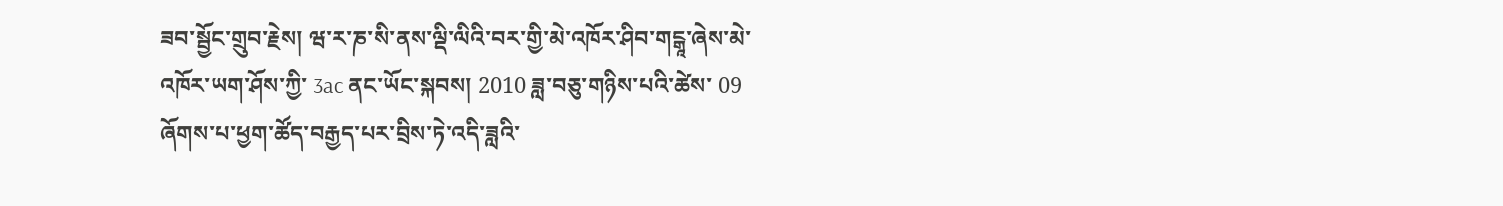ཟབ་སྦྱོང་གྲུབ་རྗེས། ཝ་ར་ཎ་སི་ནས་ལྡི་ལིའི་བར་གྱི་མེ་འཁོར་ཤིབ་གངྒཱ་ཞེས་མེ་འཁོར་ཡག་ཤོས་ཀྱི་ 3ac ནང་ཡོང་སྐབས། 2010 ཟླ་བཅུ་གཉིས་པའི་ཚེས་ 09 ཞོགས་པ་ཕྱག་ཚོད་བརྒྱད་པར་བྲིས་ཏེ་འདི་ཟླའི་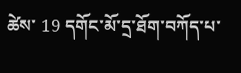ཚེས་ 19 དགོང་མོ་དྲ་ཐོག་བཀོད་པ་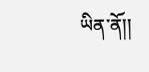ཡིན་ནོ།།